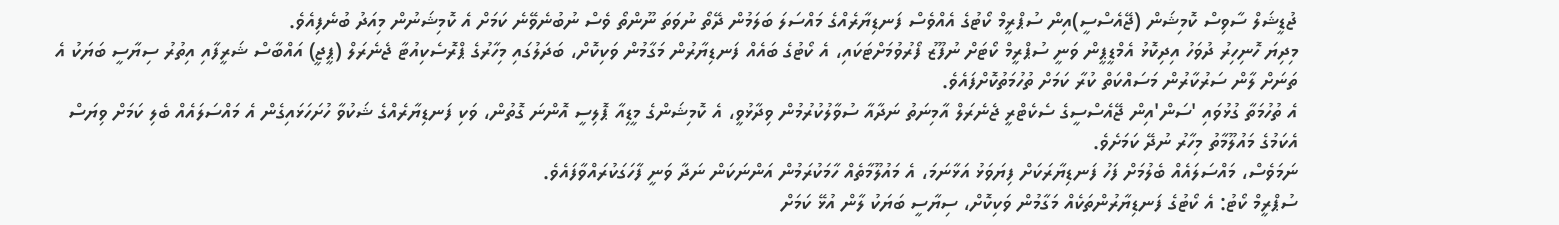ޖުޑީޝަލް ސާވިސް ކޮމިޝަން (ޖޭއެސްސީ)އިން ސުޕްރީމް ކޯޓުގެ އެއްވެސް ފަނޑިޔާރެއްގެ މައްސަލަ ބަލަމުން ދޭތޯ ނުވަތަ ނޫންތޯ ވެސް ނުބުނެވޭނެ ކަމަށް އެ ކޮމިޝަނުން މިއަދު ބުނެފިއެވެ.
މިދިޔަ ހޮނިހިރު ދުވަހު އިދިކޮޅު އެމްޑީޕީން ވަނީ ސުޕްރީމް ކޯޓަށް ނުފޫޒު ފޯރުވުމަށްޓަކައި، އެ ކޯޓުގެ ބައެއް ފަނޑިޔާރުން މަގާމުން ވަކިކޮށް، ބަދަލުގައި މިހާރުގެ ޕްރޮސެކިއުޓާ ޖެނެރަލް (ޕީޖީ) އައްބާސް ޝަރީފާއި އިތުރު ސިޔާސީ ބަޔަކު އެ ތަނަށް ލާން ސަރުކާރުން މަސައްކަތް ކުރާ ކަމަށް ތުހުމަތުކޮށްފައެވެ.
އެ ތުހުމަތާ ގުޅުވައި 'ސަން'އިން ޖޭއެސްސީގެ ސެކެޓްރީ ޖެނެރަލް އާމިނަތު ނަދާއާ ސުވާލުކުރުމުން ވިދާޅުވީ، އެ ކޮމިޝަންގެ މީޑިއާ ޕޮލިސީ އޮންނަ ގޮތުން، ވަކި ފަނޑިޔާރެއްގެ ޝަކުވާ ހުށަހަޅައިގެން އެ މައްސަލައެއް ބެލި ކަމަށް ވިޔަސް އެކަމުގެ މައުލޫމާތު މިހާރު ނުދޭ ކަމަށެވެ.
ނަމަވެސް، މައްސަލައެއް ބެލުމަށް ފަހު ފަނޑިޔާރަކަށް ފިޔަވަޅު އަޅާނަމަ، އެ މައުލޫމާތެއް ހާމަކުރަމުން އަންނަކަން ނަދާ ވަނީ ފާހަގަކުރައްވާފައެވެ.
ސުޕްރީމް ކޯޓު: އެ ކޯޓުގެ ފަނޑިޔާރުންތަކެއް މަގާމުން ވަކިކޮށް، ސިޔާސީ ބަޔަކު ލާން އުޅޭ ކަމަށް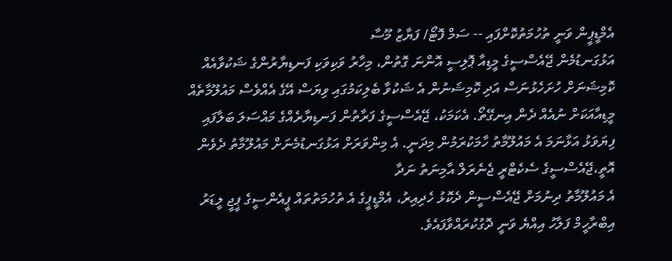އެމްޑީޕީން ވަނީ ތުހުމަތުކޮށްފައި -- ސަމް ފޮޓޯ/ ފަޔާޒު މޫސާ
އަޅުގަނޑުމެން ޖޭއެސްސީގެ މީޑިއާ ޕޮލިސީ އޮންނަ ގޮތުން، މިހާރު ވަކިވަކި ފަނޑިޔާރުންގެ ޝަކުވާއެއް ކޮމިޝަނަށް ހުށަހެޅުނަސް އަދި ކޮމިޝަނުން އެ ޝަކުވާ ބެލިކަމުގައި ވިޔަސް އޭގެ އެއްވެސް މައުލޫމާތެއް މީޑިއާއަކަށް ނުއެއް ދެން އިނގޭތޯ. އެކަމަކު، ޖޭއެސްސީގެ ފަރާތުން ފަނޑިޔާރެއްގެ މައްސަލަ ބަލާފައި ފިޔަވަޅު އަޅާނަމަ އެ މައުލޫމާތު ހާމަކުރަމުން މިދަނީ. އެ މިންވަރަށް އަޅުގަނޑުމެނަށް މައުލޫމާތު ދެވެން އޮތީ،ޖޭއެސްސީގެ ސެކެޓްރީ ޖެނެރަލް އާމިނަތު ނަދާ
އެ މައުލޫމާތު ދިނުމަށް ޖޭއެސްސީން ދެކޮޅު ހެދިއިރު، އެމްޑީޕީގެ އެ ތުހުމަތުތައް ޕީއެންސީގެ ޕީޖީ ލީޑަރު އިބްރާހީމް ފަލާހު އިއްޔެ ވަނީ ދޮގުކުރައްވާފައެވެ.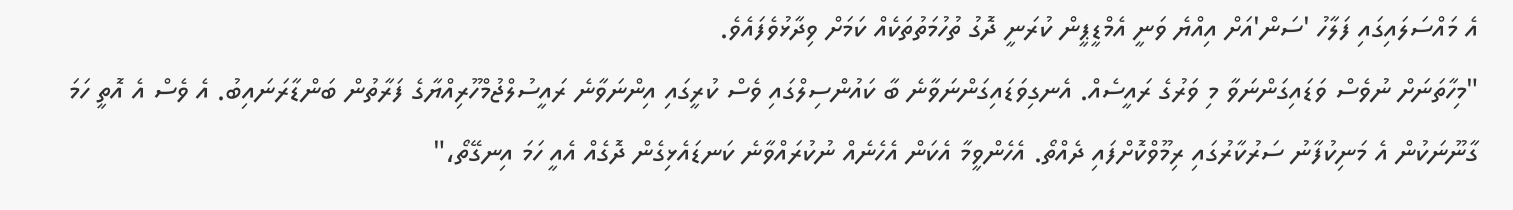އެ މައްސަލައިގައި ފަލާހު 'ސަން'އަށް އިއްޔެ ވަނީ އެމްޑީޕީން ކުރަނީ ދޮގު ތުހުމަތުތަކެއް ކަމަށް ވިދާޅުވެފައެވެ.
"މިހާތަނަށް ނުވެސް ވަޑައިގަންނަވާ މި ވަރުގެ ރައީސެއް. އެނގިވަޑައިގަންނަވާނެ ބާ ކައުންސިލްގައި ވެސް ކުރީގައި އިންނަވާނެ ރައީސުލްޖުމްހޫރިއްޔާގެ ފަރާތުން ބަންޑާރަނައިބު. އެ ވެސް އެ އޮތީ ހަމަ ގާނޫނަކުން އެ މަނިކުފާނު ސަރުކާރުގައި ރިމޫވްކޮށްފައި ދެއްތޯ. އެހެންވީމާ އެކަން އެހެނެއް ނުކުރައްވާނެ ކަނޑައެޅިގެން ދޮގެއް އެއީ ހަމަ އިނގޭތޯ،"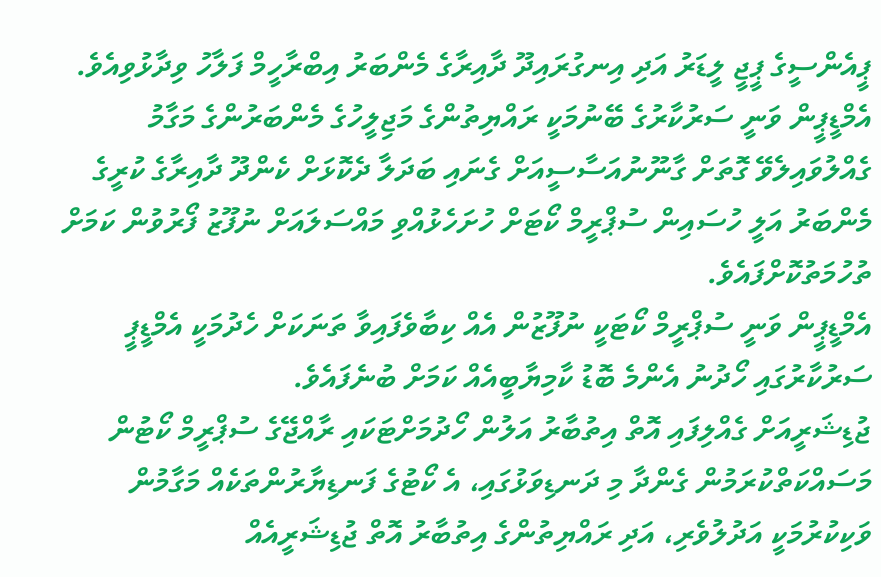ޕީއެންސީގެ ޕީޖީ ލީޑަރު އަދި އިނގުރައިދޫ ދާއިރާގެ މެންބަރު އިބްރާހީމް ފަލާހު ވިދާޅުވިއެވެ.
އެމްޑީޕީން ވަނީ ސަރުކާރުގެ ބޭނުމަކީ ރައްޔިތުންގެ މަޖިލީހުގެ މެންބަރުންގެ މަގާމު ގެއްލުވައިލެވޭ ގޮތަށް ގާނޫނުއަސާސީއަށް ގެނައި ބަދަލާ ދެކޮޅަށް ކެންދޫ ދާއިރާގެ ކުރީގެ މެންބަރު އަލީ ހުސައިން ސުޕްރީމް ކޯޓަށް ހުށަހެޅުއްވި މައްސަލައަށް ނުފޫޒު ފޯރުވުން ކަމަށް ތުހުމަތުކޮށްފައެވެ.
އެމްޑީޕީން ވަނީ ސުޕްރީމް ކޯޓަކީ ނުފޫޒުން އެއް ކިބާވެފައިވާ ތަނަކަށް ހެދުމަކީ އެމްޑީޕީ ސަރުކާރުގައި ހޯދުނު އެންމެ ބޮޑު ކާމިޔާބީއެއް ކަމަށް ބުނެފައެވެ.
ޖުޑިޝަރީއަށް ގެއްލިފައި އޮތް އިތުބާރު އަލުން ހޯދުމަށްޓަކައި ރާއްޖޭގެ ސުޕްރީމް ކޯޓުން މަސައްކަތްކުރަމުން ގެންދާ މި ދަނޑިވަޅުގައި، އެ ކޯޓުގެ ފަނޑިޔާރުންތަކެއް މަގާމުން ވަކިކުރުމަކީ އަދުލުވެރި، އަދި ރައްޔިތުންގެ އިތުބާރު އޮތް ޖުޑިޝަރީއެއް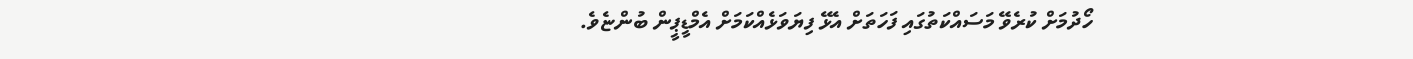ހޯދުމަށް ކުރެވޭ މަސައްކަތުގައި ފަހަތަށް އެޅޭ ފިޔަވަޅެއްކަމަށް އެމްޑީޕީން ބުންޏެވެ.